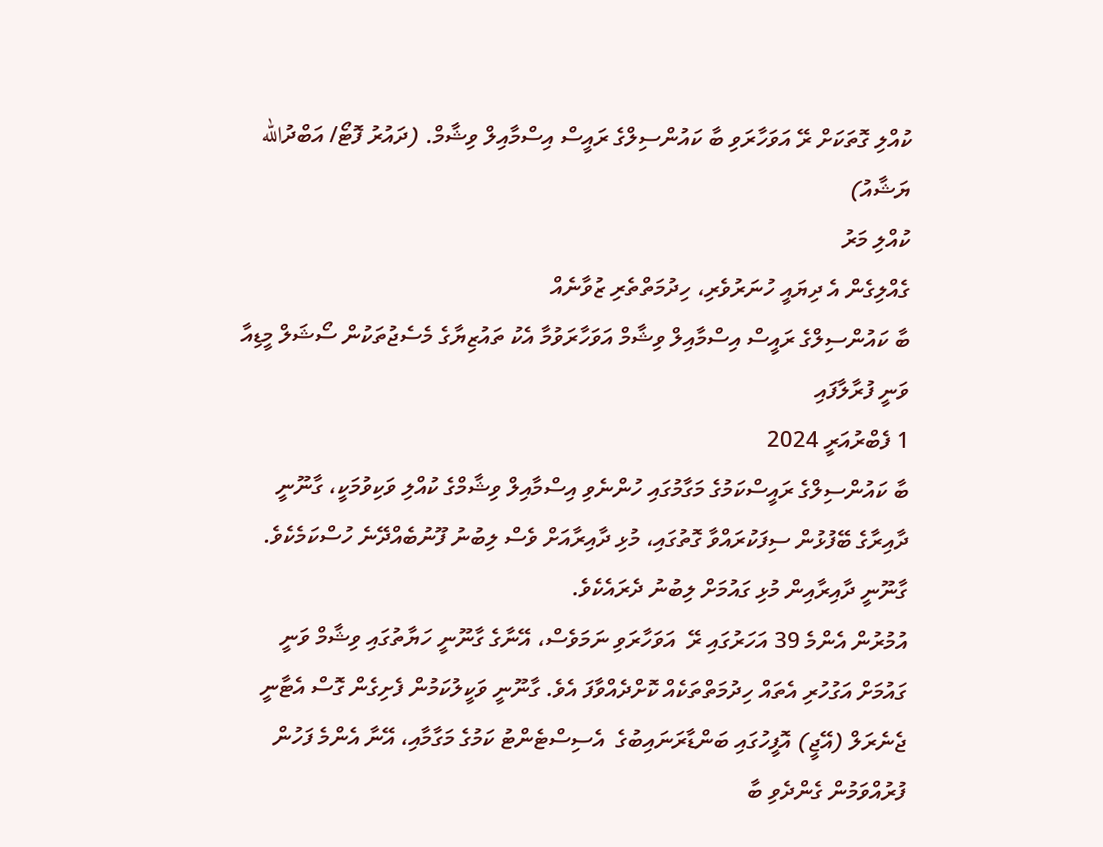ކުއްލި ގޮތަކަށް ރޭ އަވަހާރަވި ބާ ކައުންސިލްގެ ރައީސް އިސްމާއިލް ވިޝާމް. (ދައުރު ފޮޓޯ/ އަބްދުالله ޔަޝާއު)
ކުއްލި މަރު
ގެއްލިގެން އެ ދިޔައީ ހުނަރުވެރި، ހިދުމަތްތެރި ޒުވާނެއް
ބާ ކައުންސިލްގެ ރައީސް އިސްމާއިލް ވިޝާމް އަވަހާރަވުމާ އެކު ތައުޒިޔާގެ މެސެޖުތަކުން ސޯޝަލް މީޑިއާ ވަނީ ފުރާލާފައި
1 ފެބްރުއަރީ 2024
ބާ ކައުންސިލްގެ ރައީސްކަމުގެ މަގާމުގައި ހުންނެވި އިސްމާއިލް ވިޝާމްގެ ކުއްލި ވަކިވުމަކީ، ގާނޫނީ ދާއިރާގެ ބޭފުޅުން ސިފަކުރައްވާ ގޮތުގައި، މުޅި ދާއިރާއަށް ވެސް ލިބުނު ފޫނުބެއްދޭނެ ހުސްކަމެކެވެ. ގާނޫނީ ދާއިރާއިން މުޅި ގައުމަށް ލިބުނު ދެރައެކެވެ.
އުމުރުން އެންމެ 39 އަހަރުގައި ރޭ  އަވަހާރަވި ނަމަވެސް، އޭނާގެ ގާނޫނީ ހަޔާތުގައި ވިޝާމް ވަނީ ގައުމަށް އަގުހުރި އެތައް ހިދުމަތްތަކެއް ކޮށްދެއްވާފަ އެވެ. ގާނޫނީ ވަކީލުކަމުން ފެށިގެން ގޮސް އެޓާނީ ޖެނެރަލް (އޭޖީ) އޮފީހުގައި ބަންޑާރަނައިބުގެ  އެސިސްޓެންޓު ކަމުގެ މަގާމާއި، އޭނާ އެންމެ ފަހުން ފުރުއްވަމުން ގެންދެވި ބާ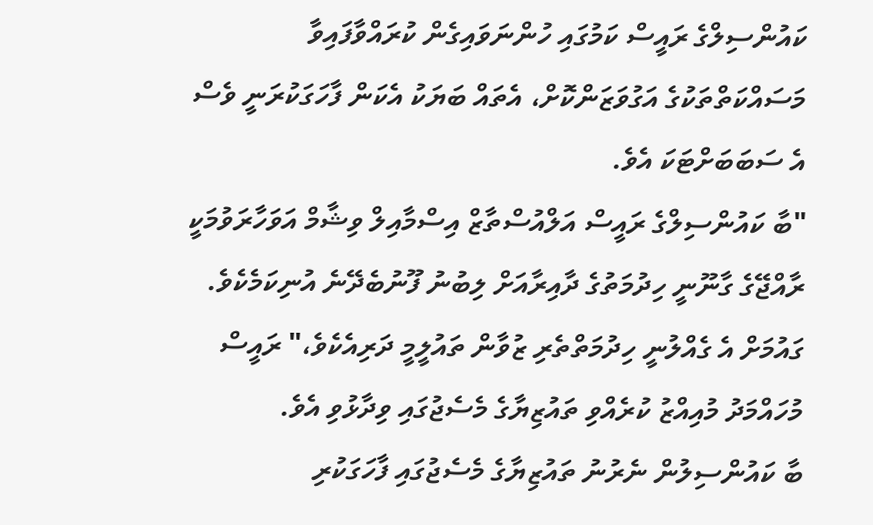ކައުންސިލްގެ ރައީސް ކަމުގައި ހުންނަވައިގެން ކުރައްވާފައިވާ މަސައްކަތްތަކުގެ އަގުވަޒަންކޮށް، އެތައް ބަޔަކު އެކަން ފާހަގަކުރަނީ ވެސް އެ ސަބަބަށްޓަކަ އެވެ.
"ބާ ކައުންސިލްގެ ރައީސް އަލްއުސްތާޒް އިސްމާއިލް ވިޝާމް އަވަހާރަވުމަކީ ރާއްޖޭގެ ގާނޫނީ ހިދުމަތުގެ ދާއިރާއަށް ލިބުނު ފޫނުބެދޭނެ އުނިކަމެކެވެ. ގައުމަށް އެ ގެއްލުނީ ހިދުމަތްތެރި ޒުވާން ތައުލީމީ ދަރިއެކެވެ،" ރައީސް މުހައްމަދު މުއިއްޒު ކުރެއްވި ތައުޒިޔާގެ މެސެޖުގައި ވިދާޅުވި އެވެ.
ބާ ކައުންސިލުން ނެރުނު ތައުޒިޔާގެ މެސެޖުގައި ފާހަގަކުރި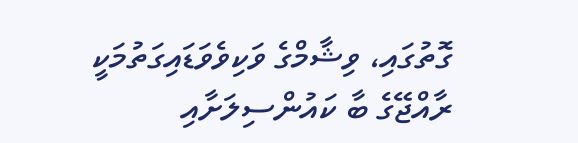ގޮތުގައި، ވިޝާމްގެ ވަކިވެވަޑައިގަތުމަކީ ރާއްޖޭގެ ބާ ކައުންސިލަށާއި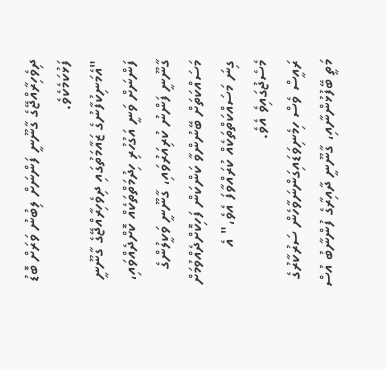ދިވެހިރާއްޖޭގެ ގާނޫނީ ފަންނަށް ލިބުނު ވަރަށް ބޮޑު ފަޅުކަމެކެވެ.
"އެމަނިކުފާނުގެ ޒައާމަތުގައި ދިވެހިރާއްޖޭގެ ގާނޫނީ ފަންނަށް ވަނީ އަގުހުރި ހިދުމަތްތަކެއް ކޮށްދެއްވައި، ގާނޫނީ ފަންނު ކުރިއަރުވައި، ގާނޫނީ ވަކީލުންގެ މަސައްކަތަށް ބޭނުންވާ ކަންކަން ފަހިކޮށްދެއްވުމަށް ގިނަ މަސައްކަތްތަކެއް ކުރައްވާފަ އެވެ،" އެ މެސެޖުގައިވެ އެވެ.
ރައީސް ވެސް ހިމެނިވަޑައިގަންނަވާހެން ސަރުކާރުގެ މަތީ ބޭފުޅުންނާއި، ގާނޫނީ ދާއިރާގެ ފުންނާބު އުސް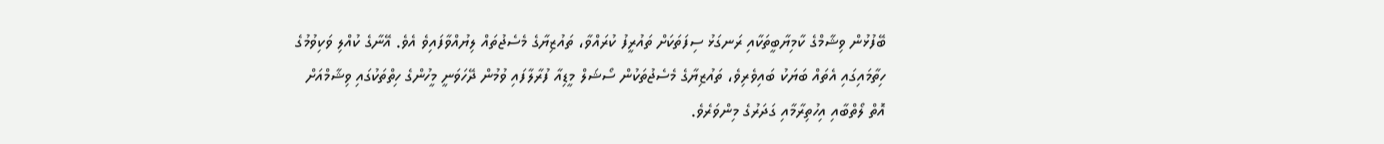ބޭފުޅުން ވިޝާމްގެ ކާމިޔާބީތަކާއި ރަނގަޅު ސިފަތަކަށް ތައުރީފު ކުރައްވާ، ތައުޒިޔާގެ މެސެޖުތައް ލިޔުއްވާފައިވެ އެވެ. އޭނާގެ ކުއްލި ވަކިވުމުގެ ހިތާމައިގައި އެތައް ބަޔަކު ބައިވެރިވެ، ތައުޒިޔާގެ މެސެޖުތަކުން ސޯޝަލް މީޑިއާ ފުރާލާފައި ވުމުން ދޭހަވަނީ މީހުންގެ ހިތްތަކުގައި ވިޝާމްއަށް އޮތް ލޯތްބާއި އިހުތިރާމާއި ގަދަރުގެ މިންވަރެވެ.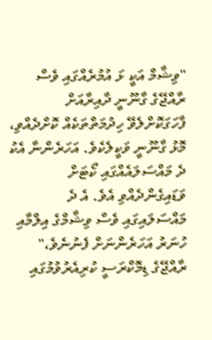"ވިޝާމް އަކީ ޅަ އުމުރެއްގައި ވެސް ރާއްޖޭގެ ގާނޫނީ ދާއިރާއަށް ފާހަގަކޮށްލެވޭ ހިދުމަތްތަކެއް ކޮށްދެއްވި، މޮޅު ގާނޫނީ ވަކީލެކެވެ. އަހަރެންނާ އެކު ދެ މައްސަލައެއްގައި ކޯޓަށް ވަޑައިގެންދެއްވި އެވެ. އެ ދެ މައްސަލައިގައި ވެސް ވިޝާމްގެ އިލްމާއި ހުނަރު އަހަރެންނަށް ފެނުނެވެ،" ރާއްޖޭގެ ޑިމޮކްރަސީ ކުރިއެރުވުމުގައި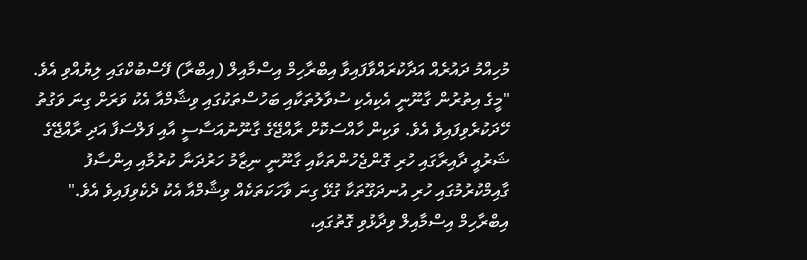މުހިއްމު ދައުރެއް އަދާކުރައްވާފައިވާ އިބްރާހިމް އިސްމާއިލް (އިބްރާ) ފޭސްބުކްގައި ލިޔުއްވި އެވެ.
"މީގެ އިތުރުން ގާނޫނީ އެކިއެކި ސުވާލުތަކާއި ބަހުސްތަކުގައި ވިޝާމްއާ އެކު ވަރަށް ގިނަ ވަގުތު ހޭދަކުރެވިފައިވެ އެވެ. ވަކިން ހާއްސަކޮށް ރާއްޖޭގެ ގާނޫނުއަސާސީ އާއި ފަލްސަފާ އަދި ރާއްޖޭގެ ޝަރުއީ ދާއިރާގައި ހުރި ގޮންޖެހުންތަކާއި ގާނޫނީ ނިޒާމު ހަރުދަނާ ކުރުމާއި އިންސާފު ގާއިމްކުރުމުގައި ހުރި އުނދަގޫތަކާ ގުޅޭ ގިނަ ވާހަކަތަކެއް ވިޝާމްއާ އެކު ދެކެވިފައިވެ އެވެ."
އިބްރާހިމް އިސްމާއިލް ވިދާޅުވި ގޮތުގައި،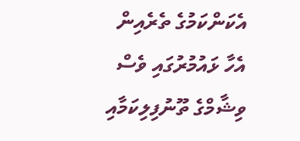އެކަންކަމުގެ ތެރެއިން އެހާ ޅައުމުރުގައި ވެސް ވިޝާމްގެ ތޫނުފިލިކަމާއި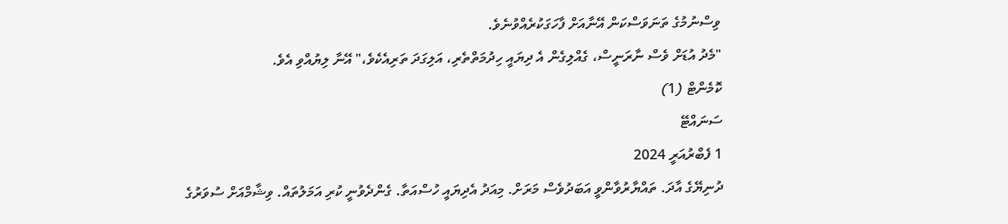ވިސްނުމުގެ ތަނަވަސްކަން އޭނާއަށް ފާހަގަކުރެއްވުނެވެ.
"މެދު އުޑަށް ވެސް ނާރަނީސް، ގެއްލިގެން އެ ދިޔައީ ހިދުމަތްތެރި، އަލިގަދަ ތަރިއެކެވެ،" އޭނާ ލިޔުއްވި އެވެ.
ކޮމެންޓް (1)
ސަނައްޓޭ
1 ފެބްރުއަރީ 2024
ދުނިޔޭގެ އާދަ. ތައްޔާރުވާންވީ އަބަދުވެސް މަރަށް. މިއަދު އެދިޔައީ ހުސްއަތާ. ގެންދެވުނީ ކުރި އަމަލުތައް. ވިޝާމްއަށް ސުވަރުގެ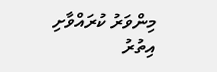މިންވަރު ކުރައްވާށި
އިތުރު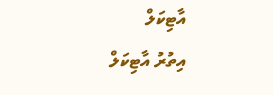އާޓިކަލް
އިތުރު އާޓިކަލް